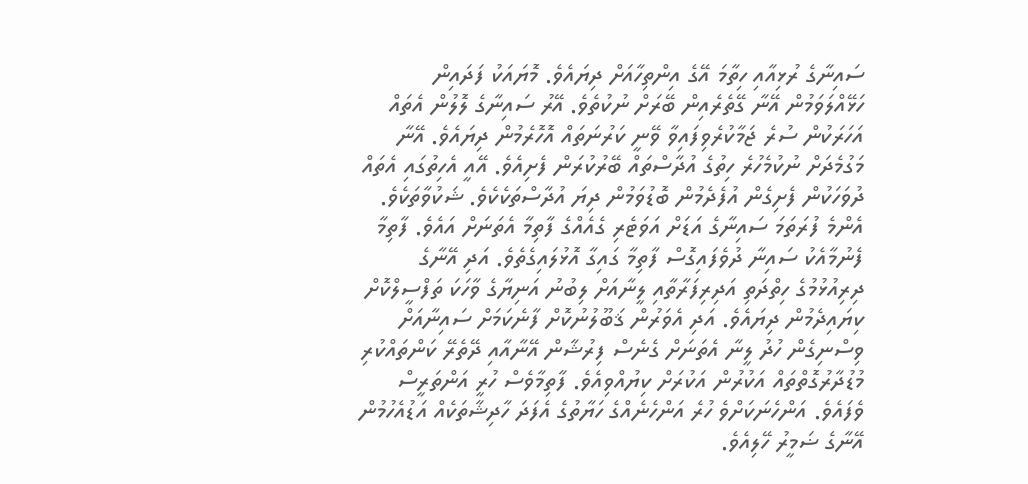ސައިނާގެ ރުޅިއާއި ހިތާމަ އޭގެ އިންތިހާއަށް ދިޔައެވެ. މޮޔައަކު ފަދައިން ހަޅޭއްލަވަމުން އޭނާ ގޭތެރެއިން ބޭރަށް ނުކުތެވެ. އޭރު ސައިނާގެ ލޮލުން އެތައް އަހަރަކުން ސުރެ ޖަމާކުރެވިފައިވާ ވޭނީ ކަރުނަތައް އޮހޮރެމުން ދިޔައެވެ. އޭނާ މަގުމެދަށް ނުކުމެހުރެ ހިތުގެ އުދާސްތައް ބޭރުކުރަން ފެށިއެވެ. އޭއީ އެހިތުގައި އެތައް ދުވަހަކުން ފެށިގެން އުފެދެމުން ބޮޑުވަމުން ދިޔަ އުދާސްތަކެކެވެ. ޝަކުވާތަކެވެ. އެންމެ ފުރަތަމަ ސައިނާގެ އަޑަށް އަވަޓެރި ގެއެއްގެ ފާތިމާ އެތަނަށް އައެވެ. ފާތިމާ ފެނުމާއެކު ސައިނާ ދުވެފައިގޮސް ފާތިމާ ގައިގާ އޮޅުލައިގެތެވެ. އަދި އޭނާގެ ދިރިއުޅުމުގެ ހިތްދަތި އަދިރިފަރާތާއި ލީނާއަށް ލިބުނު އަނިޔާގެ ވާހަކަ ތަފްސީލްކޮށް ކިޔައިދެމުން ދިޔައެވެ. އަދި އެވަރުން ޤަބޫލުނުކޮށް ފާނެކަމަށް ސައިނާއަށް ވިސްނިގެން ހުދު ލީނާ އެތަނަށް ގެނެސް ފިރުޝާން އޭނާއާއި ދޭތެރޭ ކަންތައްކުރި މުޑުދާރުގޮތްތައް އަކުރުން އަކުރަށް ކިޔުއްވިއެވެ. ފާތިމާވެސް ހުރީ އަންތަރީސް ވެފައެވެ. އަންހެނަކަށްވެ ހުރެ އަންހެނެއްގެ ހަޔާތުގެ އެފަދަ ހާދިޝާތަކެއް އަޑުއެހުމުން އޭނާގެ ޟަމީރު ހޭލިއެވެ.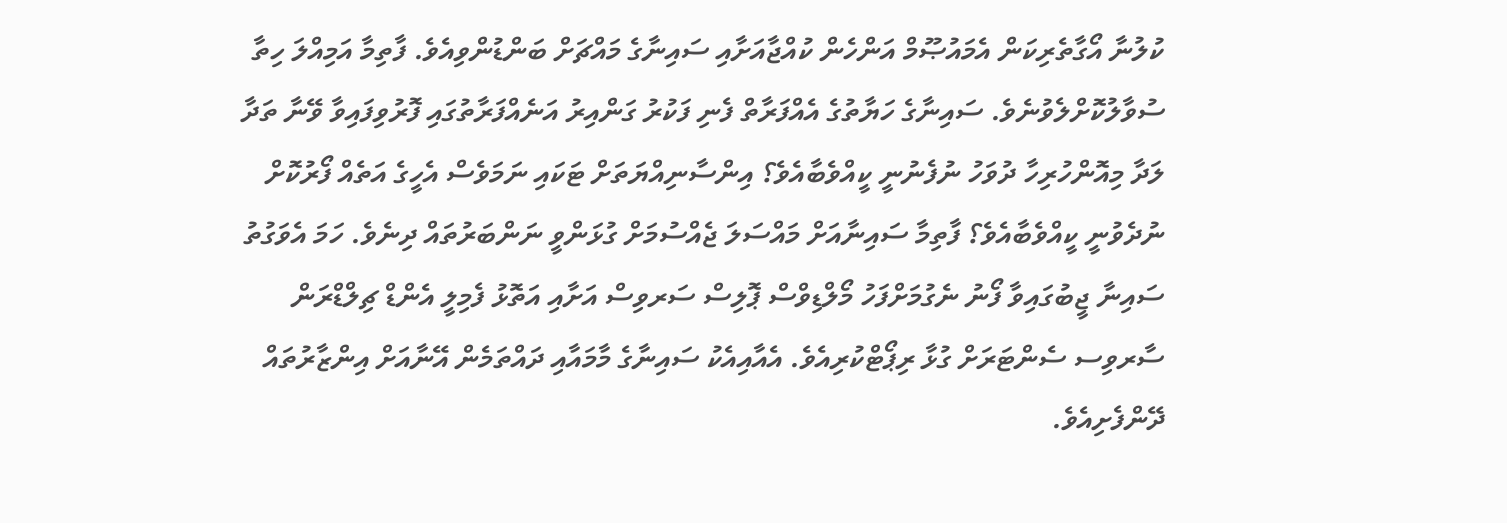ކުލުނާ އޯގާތެރިކަން އެމައުޞޫމް އަންހެން ކުއްޖާއަށާއި ސައިނާގެ މައްޗަށް ބަންޑުންވިއެވެ. ފާތިމާ އަމިއްލަ ހިތާ ސުވާލުކޮށްލެވުނެވެ. ސައިނާގެ ހަޔާތުގެ އެއްފަރާތް ފެނި ފަކުރު ގަންއިރު އަނެއްފަރާތުގައި ފޮރުވިފައިވާ ވޭނާ ތަދާ ލަދާ މިއޮންހުރިހާ ދުވަހު ނުފެނުނީ ކީއްވެބާއެވެ؟ އިންސާނިއްޔަތަށް ޓަކައި ނަމަވެސް އެހީގެ އަތެއް ފޯރުކޮށް ނުދެވުނީ ކީއްވެބާއެވެ؟ ފާތިމާ ސައިނާއަށް މައްސަލަ ޖެއްސުމަށް ގުޅަންވީ ނަންބަރުތައް ދިނެވެ. ހަމަ އެވަގުތު ސައިނާ ޖީބުގައިވާ ފޯނު ނެގުމަށްފަހު މޯލްޑިވްސް ޕޮލިސް ސަރވިސް އަށާއި އަތޮޅު ފެމިލީ އެންޑް ޗިލްޑްރަން ސާރވިސ ސެންޓަރަށް ގުޅާ ރިޕޯޓްކުރިއެވެ. އެއާއިއެކު ސައިނާގެ މާމައާއި ދައްތަމެން އޭނާއަށް އިންޒާރުތައް ދޭންފެށިއެވެ.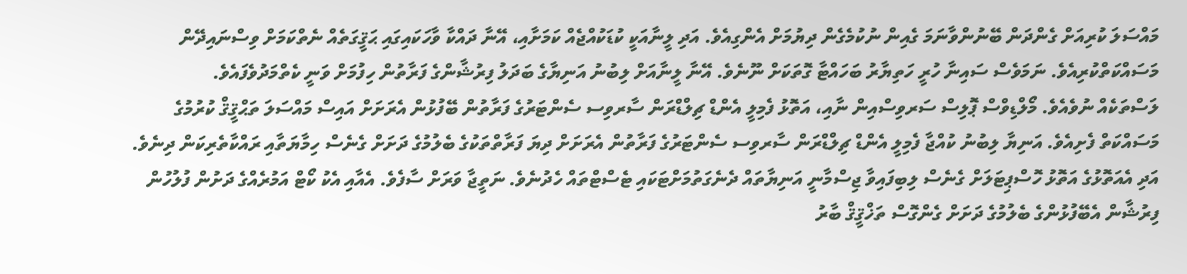މައްސަލަ ކުރިއަށް ގެންދަން ބޭނުންވާނަމަ ގެއިން ނުކުމެގެން ދިޔުމަށް އެންގިއެވެ. އަދި ލީނާއަކީ ކުޑަކުއްޖެއް ކަމަށާއި، އޭނާ ދައްކާ ވާހަކައިގައި ޙަޤީގަތެއް ނެތްކަމަށް ވިސްނައިދޭން މަސައްކަތްކުރިއެވެ. ނަމަވެސް ސައިނާ ހުރީ ހަތިޔާރު ބަހައްޓާ ގޮތަކަށް ނޫނެވެ. އޭނާ ލީނާއަށް ލިބުނު އަނިޔާގެ ބަދަލު ފިރުޝާންގެ ފަރާތުން ހިފުމަށް ވަނީ ކެތްމަދުވެފައެވެ.
ލަސްތަކެއް ނުވެއެވެ. މޯލްޑިވްސް ޕޮލިސް ސަރވިސްއިން ނާއި، އަތޮޅު ފެމިލީ އެންޑް ޗިލްޑްރަން ސާރވިސ ސެންޓަރުގެ ފަރާތުން ބޭފުޅުން އެރަށަށް އައިސް މައްސަލަ ތަޙްޤީޤް ކުރުމުގެ މަސައްކަތް ފެށިއެވެ. އަނިޔާ ލިބުނު ކުއްޖާ ފެމިލީ އެންޑް ޗިލްޑްރަން ސާރވިސ ސެންޓަރުގެ ފަރާތުން އެރަށަށް ދިޔަ ފަރާތްތަކުގެ ބެލުމުގެ ދަށަށް ގެނެސް ހިމާޔަތާއި ރައްކާތެރިކަން ދިނެވެ. އަދި އެއަތޮޅުގެ އަތޮޅު ހޮސްޕިޓަލަށް ގެނެސް ލިބިފައިވާ ޖިސްމާނީ އަނިޔާތައް ދެނެގަތުމަށްޓަކައި ޓެސްޓްތައް ހެދުނެވެ. ނަތީޖާ ވަރަށް ސާފެވެ. އެއާއި އެކު ކޯޓް އަމުރެއްގެ ދަށުން ފުލުހުން ފިރުޝާން އެބޭފުޅުންގެ ބެލުމުގެ ދަށަށް ގެންގޮސް ތަޚްޤީޤް ބާރު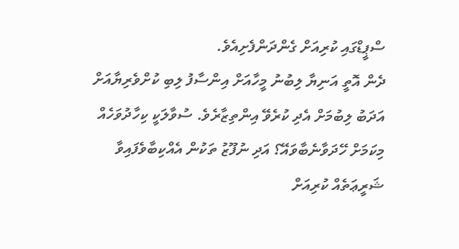ސްޕީޑްގައި ކުރިއަށް ގެންދަންފެށިއެވެ.
ދެން އޮތީ އަނިޔާ ލިބުނު މީހާއަށް އިންސާފު ލިބި ކުށްވެރިޔާއަށް އަދަބު ލިބުމަށް އެދި ކުރެވޭ އިންތިޒާރެވެ. ސުވާލަކީ ކިހާދުވަހެއް މިކަމަށް ހޭދަވާނެބާވައޭ؟ އަދި ނުފޫޒު ތަކުން އެއްކިބާވެފައިވާ ޝަރީޢަތެއް ކުރިއަށް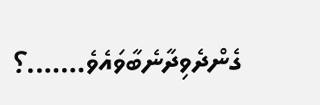ގެންދެވިދާނެބާވައެވެ…….؟